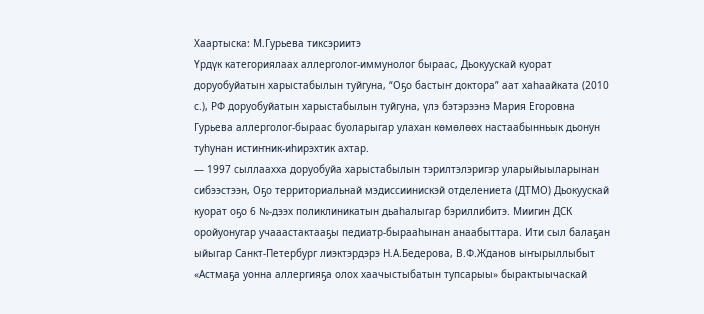Хаартыска: М.Гурьева тиксэриитэ
Үрдүк категориялаах аллерголог-иммунолог быраас, Дьокуускай куорат доруобуйатын харыстабылын туйгуна, “Оҕо бастыҥ доктора” аат хаһаайката (2010 с.), РФ доруобуйатын харыстабылын туйгуна, үлэ бэтэрээнэ Мария Егоровна Гурьева аллерголог-быраас буоларыгар улахан көмөлөөх настаабынньык дьонун туһунан истиҥник-иһирэхтик ахтар.
— 1997 сыллаахха доруобуйа харыстабылын тэрилтэлэригэр уларыйыыларынан сибээстээн, Оҕо территориальнай мэдиссиинискэй отделениета (ДТМО) Дьокуускай куорат оҕо 6 №-дээх поликлиникатын дьаһалыгар бэриллибитэ. Миигин ДСК оройуонугар учааастактааҕы педиатр-бырааһынан анаабыттара. Ити сыл балаҕан ыйыгар Санкт-Петербург лиэктэрдэрэ Н.А.Бедерова, В.Ф.Жданов ыҥырыллыбыт «Астмаҕа уонна аллергияҕа олох хаачыстыбатын тупсарыы» бырактыычаскай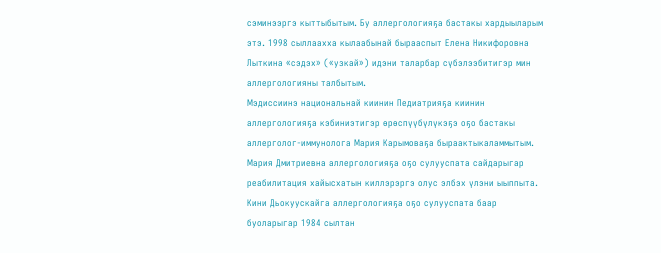сэминээргэ кыттыбытым. Бу аллергологияҕа бастакы хардыыларым этэ. 1998 сыллаахха кылаабынай бырааспыт Елена Никифоровна Лыткина «сэдэх» («узкай») идэни таларбар сүбэлээбитигэр мин аллергологияны талбытым.
Мэдиссиинэ национальнай киинин Педиатрияҕа киинин аллергологияҕа кэбиниэтигэр өрөспүүбүлүкэҕэ оҕо бастакы аллерголог-иммунолога Мария Карымоваҕа быраактыкаламмытым. Мария Дмитриевна аллергологияҕа оҕо сулууспата сайдарыгар реабилитация хайысхатын киллэрэргэ олус элбэх үлэни ыыппыта.
Кини Дьокуускайга аллергологияҕа оҕо сулууспата баар буоларыгар 1984 сылтан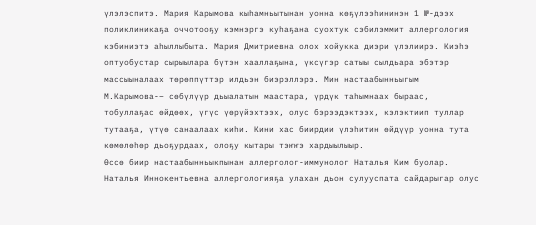үлэлэспитэ. Мария Карымова кыһамньытынан уонна көҕүлээһининэн 1 №-дээх поликлиникаҕа оччотооҕу кэмнэргэ куһаҕана суохтук сэбилэммит аллергология кэбиниэтэ аһыллыбыта. Мария Дмитриевна олох хойукка диэри үлэлиирэ. Киэһэ оптуобустар сырыылара бүтэн хааллаҕына, үксүгэр сатыы сылдьара эбэтэр массыыналаах төрөппүттэр илдьэн биэрэллэрэ. Мин настаабынньыгым М.Карымова-– сөбүлүүр дьыалатын маастара, үрдүк таһымнаах быраас, тобуллаҕас өйдөөх, үгүс үөрүйэхтээх, олус бэрээдэктээх, кэлэктиип туллар тутааҕа, үтүө санаалаах киһи. Кини хас биирдии үлэһитин өйдүүр уонна тута көмөлөһөр дьоҕурдаах, олоҕу кытары тэҥҥэ хардыылыыр.
Өссө биир настаабынньыкпынан аллерголог-иммунолог Наталья Ким буолар. Наталья Иннокентьевна аллергологияҕа улахан дьон сулууспата сайдарыгар олус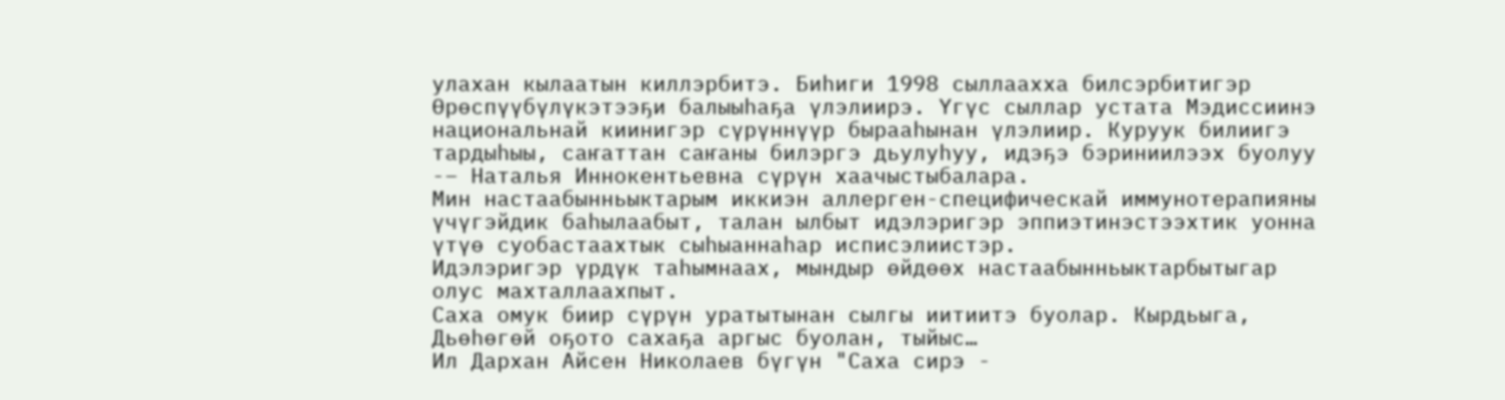улахан кылаатын киллэрбитэ. Биһиги 1998 сыллаахха билсэрбитигэр Өрөспүүбүлүкэтээҕи балыыһаҕа үлэлиирэ. Үгүс сыллар устата Мэдиссиинэ национальнай киинигэр сүрүннүүр бырааһынан үлэлиир. Куруук билиигэ тардыһыы, саҥаттан саҥаны билэргэ дьулуһуу, идэҕэ бэриниилээх буолуу -– Наталья Иннокентьевна сүрүн хаачыстыбалара.
Мин настаабынньыктарым иккиэн аллерген-специфическай иммунотерапияны үчүгэйдик баһылаабыт, талан ылбыт идэлэригэр эппиэтинэстээхтик уонна үтүө суобастаахтык сыһыаннаһар исписэлиистэр.
Идэлэригэр үрдүк таһымнаах, мындыр өйдөөх настаабынньыктарбытыгар олус махталлаахпыт.
Саха омук биир сүрүн уратытынан сылгы иитиитэ буолар. Кырдьыга, Дьөһөгөй оҕото сахаҕа аргыс буолан, тыйыс…
Ил Дархан Айсен Николаев бүгүн "Саха сирэ -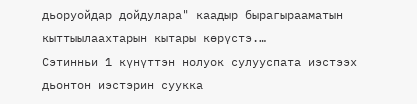дьоруойдар дойдулара" каадыр бырагырааматын кыттыылаахтарын кытары көрүстэ.…
Сэтинньи 1 күнүттэн нолуок сулууспата иэстээх дьонтон иэстэрин суукка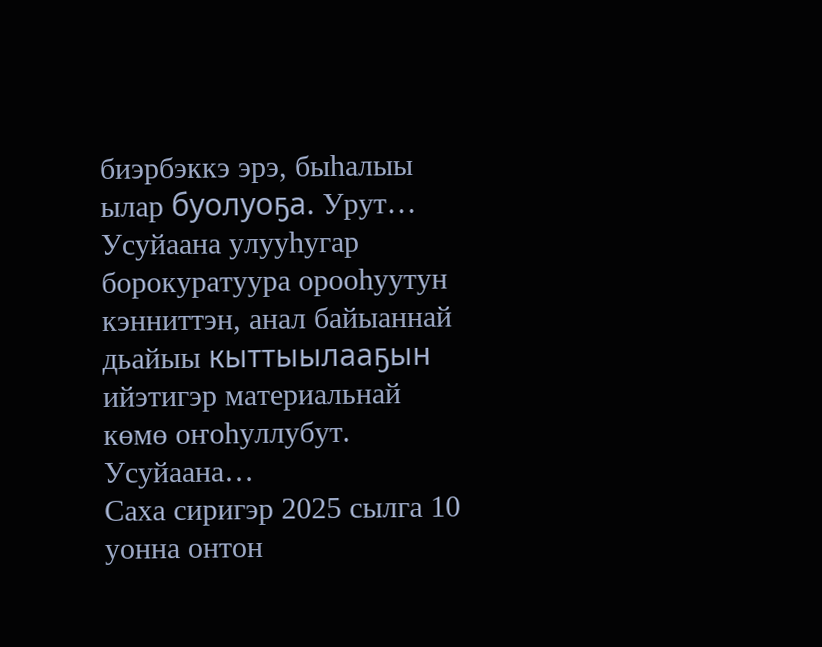биэрбэккэ эрэ, быһалыы ылар буолуоҕа. Урут…
Усуйаана улууһугар борокуратуура орооһуутун кэнниттэн, анал байыаннай дьайыы кыттыылааҕын ийэтигэр материальнай көмө оҥоһуллубут. Усуйаана…
Саха сиригэр 2025 сылга 10 уонна онтон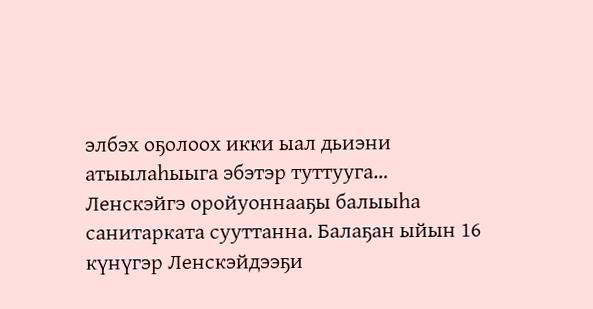элбэх оҕолоох икки ыал дьиэни атыылаһыыга эбэтэр туттууга…
Ленскэйгэ оройуоннааҕы балыыһа санитарката сууттанна. Балаҕан ыйын 16 күнүгэр Ленскэйдээҕи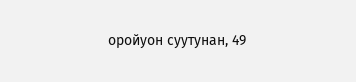оройуон суутунан, 49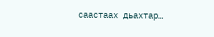саастаах дьахтар…